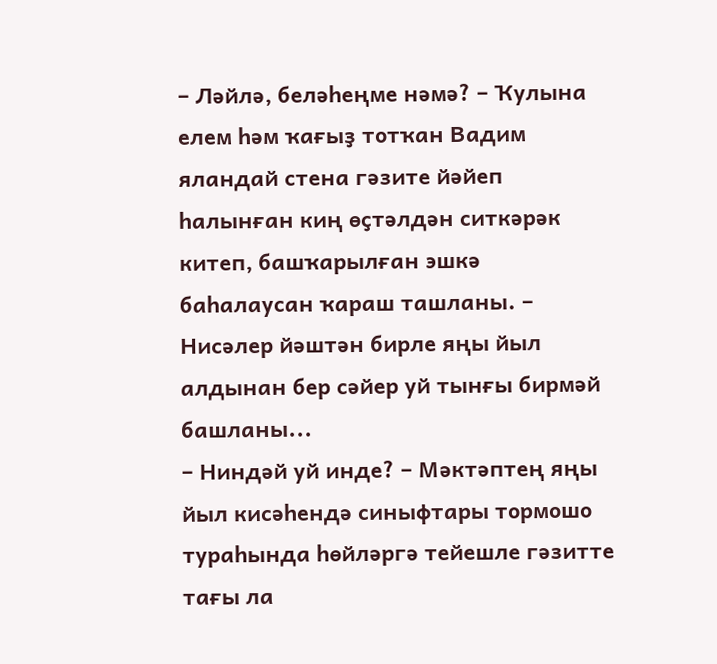– Ләйлә, беләһеңме нәмә? – Ҡулына елем һәм ҡағыҙ тотҡан Вадим яландай стена гәзите йәйеп һалынған киң өҫтәлдән ситкәрәк китеп, башҡарылған эшкә баһалаусан ҡараш ташланы. – Нисәлер йәштән бирле яңы йыл алдынан бер сәйер уй тынғы бирмәй башланы...
– Ниндәй уй инде? – Мәктәптең яңы йыл кисәһендә синыфтары тормошо тураһында һөйләргә тейешле гәзитте тағы ла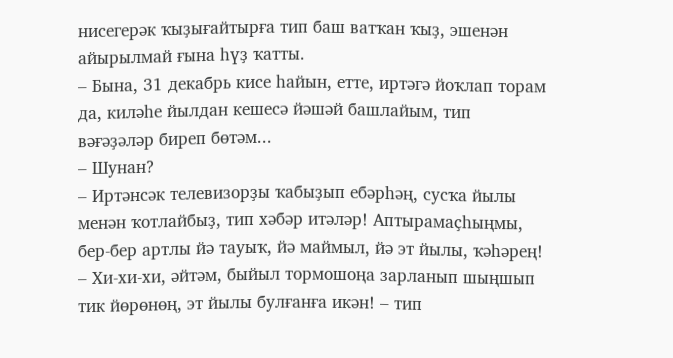нисегерәк ҡыҙығайтырға тип баш ватҡан ҡыҙ, эшенән айырылмай ғына һүҙ ҡатты.
– Бына, 31 декабрь кисе һайын, етте, иртәгә йоҡлап торам да, киләһе йылдан кешесә йәшәй башлайым, тип вәғәҙәләр биреп бөтәм...
– Шунан?
– Иртәнсәк телевизорҙы ҡабыҙып ебәрһәң, сусҡа йылы менән ҡотлайбыҙ, тип хәбәр итәләр! Аптырамаҫһыңмы, бер-бер артлы йә тауыҡ, йә маймыл, йә эт йылы, ҡәһәрең!
– Хи-хи-хи, әйтәм, быйыл тормошоңа зарланып шыңшып тик йөрөнөң, эт йылы булғанға икән! – тип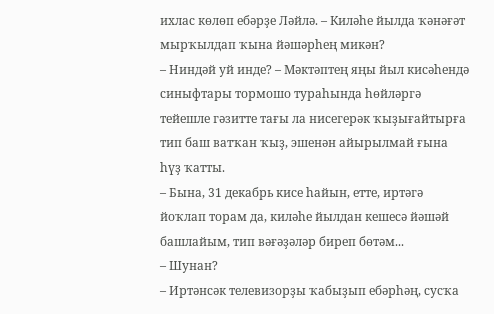ихлас көлөп ебәрҙе Ләйлә. – Киләһе йылда ҡәнәғәт мырҡылдап ҡына йәшәрһең микән?
– Ниндәй уй инде? – Мәктәптең яңы йыл кисәһендә синыфтары тормошо тураһында һөйләргә тейешле гәзитте тағы ла нисегерәк ҡыҙығайтырға тип баш ватҡан ҡыҙ, эшенән айырылмай ғына һүҙ ҡатты.
– Бына, 31 декабрь кисе һайын, етте, иртәгә йоҡлап торам да, киләһе йылдан кешесә йәшәй башлайым, тип вәғәҙәләр биреп бөтәм...
– Шунан?
– Иртәнсәк телевизорҙы ҡабыҙып ебәрһәң, сусҡа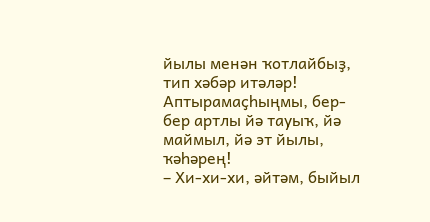йылы менән ҡотлайбыҙ, тип хәбәр итәләр! Аптырамаҫһыңмы, бер-бер артлы йә тауыҡ, йә маймыл, йә эт йылы, ҡәһәрең!
– Хи-хи-хи, әйтәм, быйыл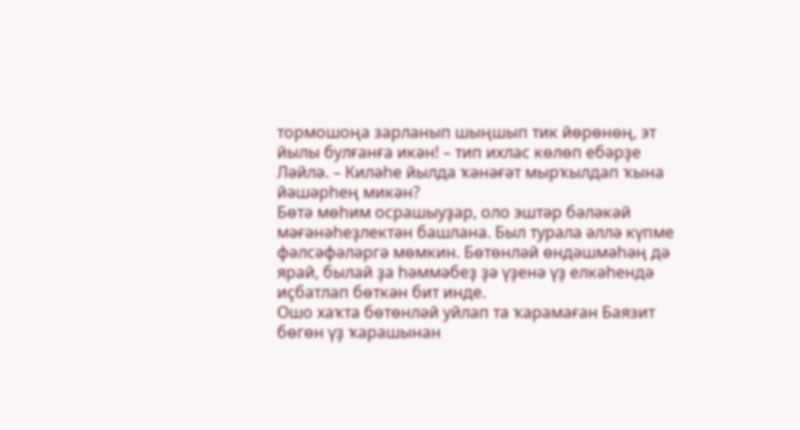тормошоңа зарланып шыңшып тик йөрөнөң, эт йылы булғанға икән! – тип ихлас көлөп ебәрҙе Ләйлә. – Киләһе йылда ҡәнәғәт мырҡылдап ҡына йәшәрһең микән?
Бөтә мөһим осрашыуҙар, оло эштәр бәләкәй мәғәнәһеҙлектән башлана. Был турала әллә күпме фәлсәфәләргә мөмкин. Бөтөнләй өндәшмәһәң дә ярай, былай ҙа һәммәбеҙ ҙә үҙенә үҙ елкәһендә иҫбатлап бөткән бит инде.
Ошо хаҡта бөтөнләй уйлап та ҡарамаған Баязит бөгөн үҙ ҡарашынан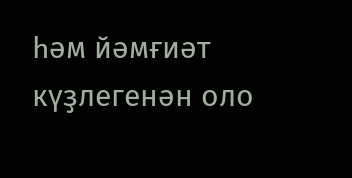һәм йәмғиәт күҙлегенән оло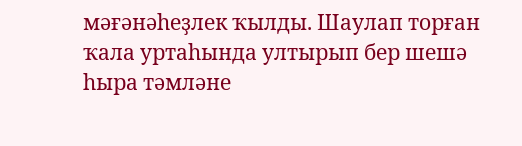мәғәнәһеҙлек ҡылды. Шаулап торған ҡала уртаһында ултырып бер шешә һыра тәмләне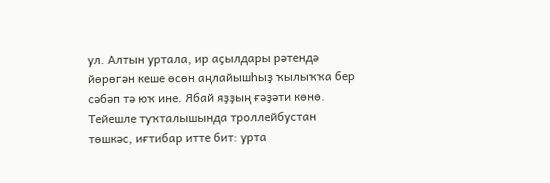ул. Алтын уртала, ир аҫылдары рәтендә йөрөгән кеше өсөн аңлайышһыҙ ҡылыҡҡа бер сәбәп тә юҡ ине. Ябай яҙҙың ғәҙәти көнө. Тейешле туҡталышында троллейбустан төшкәс, иғтибар итте бит: урта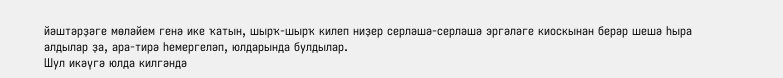йәштәрҙәге мөләйем генә ике ҡатын, шырҡ-шырҡ килеп ниҙер серләшә-серләшә эргәләге киоскынан берәр шешә һыра алдылар ҙа, ара-тирә һемергеләп, юлдарында булдылар.
Шул икәүгә юлда килгәндә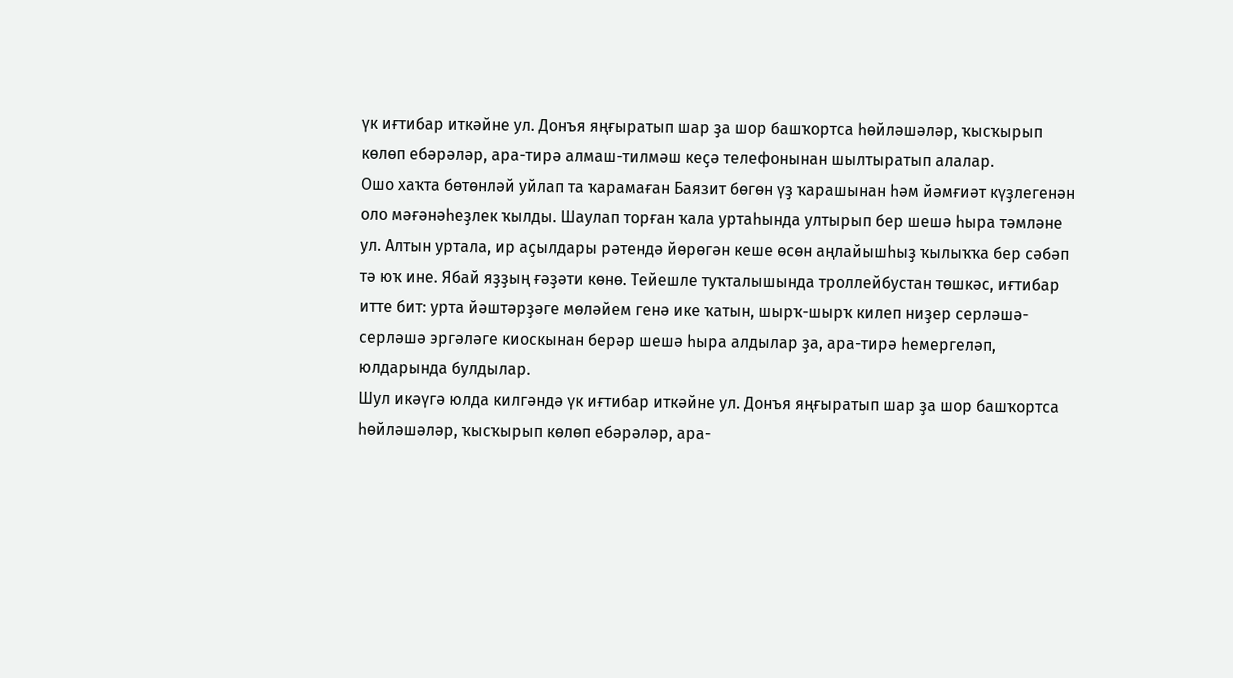үк иғтибар иткәйне ул. Донъя яңғыратып шар ҙа шор башҡортса һөйләшәләр, ҡысҡырып көлөп ебәрәләр, ара-тирә алмаш-тилмәш кеҫә телефонынан шылтыратып алалар.
Ошо хаҡта бөтөнләй уйлап та ҡарамаған Баязит бөгөн үҙ ҡарашынан һәм йәмғиәт күҙлегенән оло мәғәнәһеҙлек ҡылды. Шаулап торған ҡала уртаһында ултырып бер шешә һыра тәмләне ул. Алтын уртала, ир аҫылдары рәтендә йөрөгән кеше өсөн аңлайышһыҙ ҡылыҡҡа бер сәбәп тә юҡ ине. Ябай яҙҙың ғәҙәти көнө. Тейешле туҡталышында троллейбустан төшкәс, иғтибар итте бит: урта йәштәрҙәге мөләйем генә ике ҡатын, шырҡ-шырҡ килеп ниҙер серләшә-серләшә эргәләге киоскынан берәр шешә һыра алдылар ҙа, ара-тирә һемергеләп, юлдарында булдылар.
Шул икәүгә юлда килгәндә үк иғтибар иткәйне ул. Донъя яңғыратып шар ҙа шор башҡортса һөйләшәләр, ҡысҡырып көлөп ебәрәләр, ара-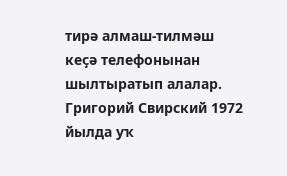тирә алмаш-тилмәш кеҫә телефонынан шылтыратып алалар.
Григорий Свирский 1972 йылда уҡ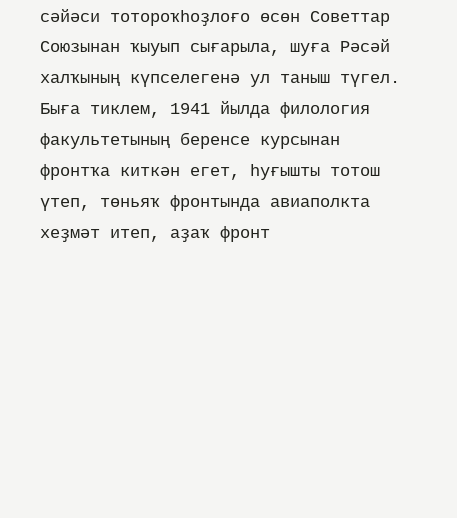сәйәси тотороҡһоҙлоғо өсөн Советтар Союзынан ҡыуып сығарыла, шуға Рәсәй халҡының күпселегенә ул таныш түгел. Быға тиклем, 1941 йылда филология факультетының беренсе курсынан фронтҡа киткән егет, һуғышты тотош үтеп, төньяҡ фронтында авиаполкта хеҙмәт итеп, аҙаҡ фронт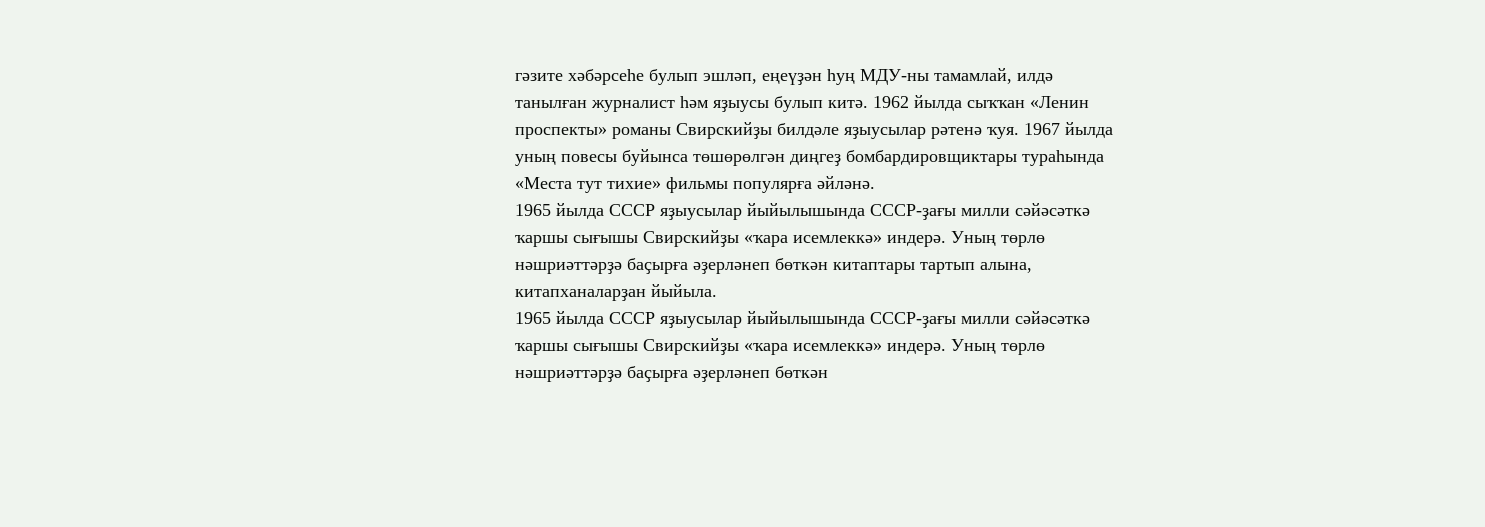гәзите хәбәрсеһе булып эшләп, еңеүҙән һуң МДУ-ны тамамлай, илдә танылған журналист һәм яҙыусы булып китә. 1962 йылда сыҡҡан «Ленин проспекты» романы Свирскийҙы билдәле яҙыусылар рәтенә ҡуя. 1967 йылда уның повесы буйынса төшөрөлгән диңгеҙ бомбардировщиктары тураһында «Места тут тихие» фильмы популярға әйләнә.
1965 йылда СССР яҙыусылар йыйылышында СССР-ҙағы милли сәйәсәткә ҡаршы сығышы Свирскийҙы «ҡара исемлеккә» индерә. Уның төрлө нәшриәттәрҙә баҫырға әҙерләнеп бөткән китаптары тартып алына, китапханаларҙан йыйыла.
1965 йылда СССР яҙыусылар йыйылышында СССР-ҙағы милли сәйәсәткә ҡаршы сығышы Свирскийҙы «ҡара исемлеккә» индерә. Уның төрлө нәшриәттәрҙә баҫырға әҙерләнеп бөткән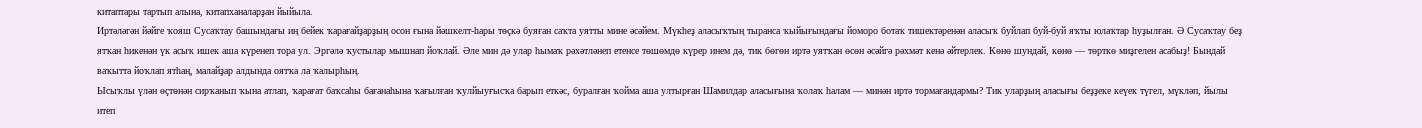китаптары тартып алына, китапханаларҙан йыйыла.
Иртәләгән йәйге ҡояш Сусаҡтау башындағы иң бейек ҡарағайҙарҙың осон ғына йәшкелт-һары төҫкә буяған саҡта уятты мине әсәйем. Мүкһеҙ аласыҡтың тыранса ҡыйығындағы йоморо ботаҡ тишектәренән аласыҡ буйлап буй-буй яҡты юлаҡтар һуҙылған. Ә Сусаҡтау беҙ ятҡан һикенән үк асыҡ ишек аша күренеп тора ул. Эргәлә ҡустылар мышнап йоҡлай. Әле мин дә улар һымаҡ рәхәтләнеп етенсе төшөмдө күрер инем дә, тик бөгөн иртә уятҡан өсөн әсәйгә рәхмәт кенә әйтерлек. Көнө шундай, көнө — төрткө миҙгелен асабыҙ! Бындай ваҡытта йоҡлап ятһаң, малайҙар алдында оятҡа ла ҡалырһың.
Ысыҡлы үлән өҫтөнән сирҡанып ҡына атлап, ҡарағат баҡсаһы бағанаһына ҡағылған ҡулйыуғысҡа барып еткәс, буралған ҡойма аша ултырған Шамилдар аласығына ҡолаҡ һалам — минән иртә тормағандармы? Тик уларҙың аласығы беҙҙеке кеүек түгел, мүкләп, йылы итеп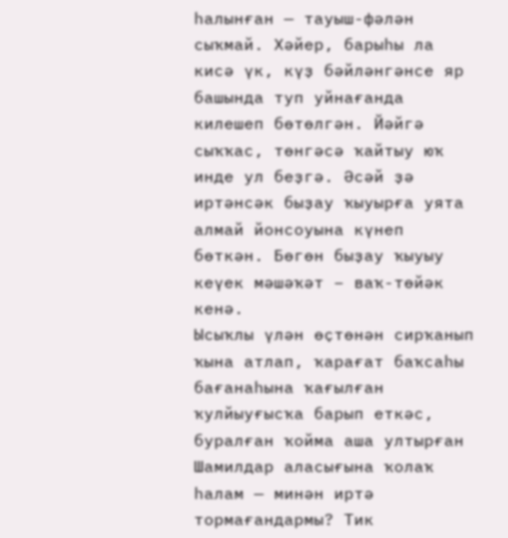һалынған — тауыш-фәлән сыҡмай. Хәйер, барыһы ла кисә үк, күҙ бәйләнгәнсе яр башында туп уйнағанда килешеп бөтөлгән. Йәйгә сыҡҡас, төнгәсә ҡайтыу юҡ инде ул беҙгә. Әсәй ҙә иртәнсәк быҙау ҡыуырға уята алмай йонсоуына күнеп бөткән. Бөгөн быҙау ҡыуыу кеүек мәшәҡәт – ваҡ-төйәк кенә.
Ысыҡлы үлән өҫтөнән сирҡанып ҡына атлап, ҡарағат баҡсаһы бағанаһына ҡағылған ҡулйыуғысҡа барып еткәс, буралған ҡойма аша ултырған Шамилдар аласығына ҡолаҡ һалам — минән иртә тормағандармы? Тик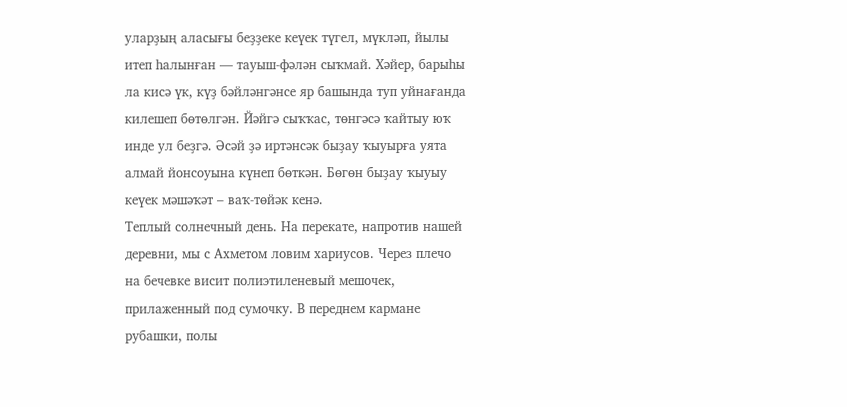уларҙың аласығы беҙҙеке кеүек түгел, мүкләп, йылы итеп һалынған — тауыш-фәлән сыҡмай. Хәйер, барыһы ла кисә үк, күҙ бәйләнгәнсе яр башында туп уйнағанда килешеп бөтөлгән. Йәйгә сыҡҡас, төнгәсә ҡайтыу юҡ инде ул беҙгә. Әсәй ҙә иртәнсәк быҙау ҡыуырға уята алмай йонсоуына күнеп бөткән. Бөгөн быҙау ҡыуыу кеүек мәшәҡәт – ваҡ-төйәк кенә.
Теплый солнечный день. На перекате, напротив нашей деревни, мы с Ахметом ловим хариусов. Через плечо на бечевке висит полиэтиленевый мешочек, прилаженный под сумочку. В переднем кармане рубашки, полы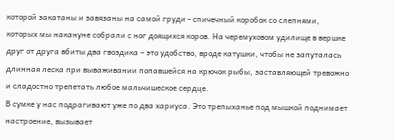которой закатаны и завязаны на самой груди - спичечный коробок со слепнями, которых мы накануне собрали с ног доящихся коров. На черемуховом удилище в вершке друг от друга вбиты два гвоздика – это удобство, вроде катушки, чтобы не запуталась длинная леска при вываживании попавшейся на крючок рыбы, заставляющей тревожно и сладостно трепетать любое мальчишеское сердце.
В сумке у нас подрагивают уже по два хариуса. Это трепыханье под мышкой поднимает настроение, вызывает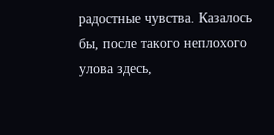радостные чувства. Казалось бы, после такого неплохого улова здесь,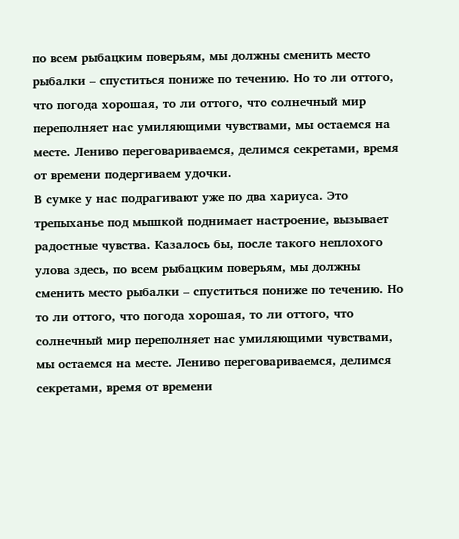по всем рыбацким поверьям, мы должны сменить место рыбалки – спуститься пониже по течению. Но то ли оттого, что погода хорошая, то ли оттого, что солнечный мир переполняет нас умиляющими чувствами, мы остаемся на месте. Лениво переговариваемся, делимся секретами, время от времени подергиваем удочки.
В сумке у нас подрагивают уже по два хариуса. Это трепыханье под мышкой поднимает настроение, вызывает радостные чувства. Казалось бы, после такого неплохого улова здесь, по всем рыбацким поверьям, мы должны сменить место рыбалки – спуститься пониже по течению. Но то ли оттого, что погода хорошая, то ли оттого, что солнечный мир переполняет нас умиляющими чувствами, мы остаемся на месте. Лениво переговариваемся, делимся секретами, время от времени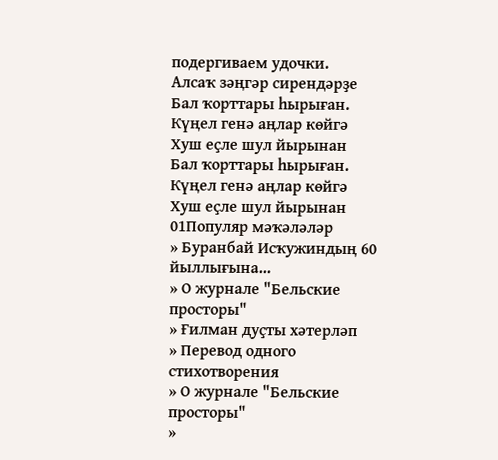подергиваем удочки.
Алсаҡ зәңгәр сирендәрҙе
Бал ҡорттары һырыған.
Күңел генә аңлар көйгә
Хуш еҫле шул йырынан
Бал ҡорттары һырыған.
Күңел генә аңлар көйгә
Хуш еҫле шул йырынан
01Популяр мәҡәләләр
» Буранбай Исҡужиндың 60 йыллығына...
» О журнале "Бельские просторы"
» Ғилман дуҫты хәтерләп
» Перевод одного стихотворения
» О журнале "Бельские просторы"
»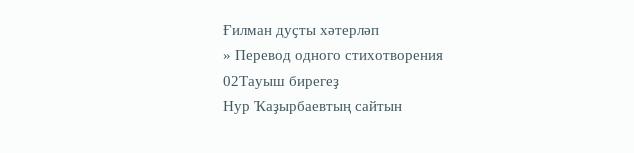Ғилман дуҫты хәтерләп
» Перевод одного стихотворения
02Тауыш бирегеҙ
Нур Ҡаҙырбаевтың сайтын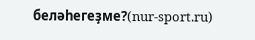беләһегеҙме?(nur-sport.ru)